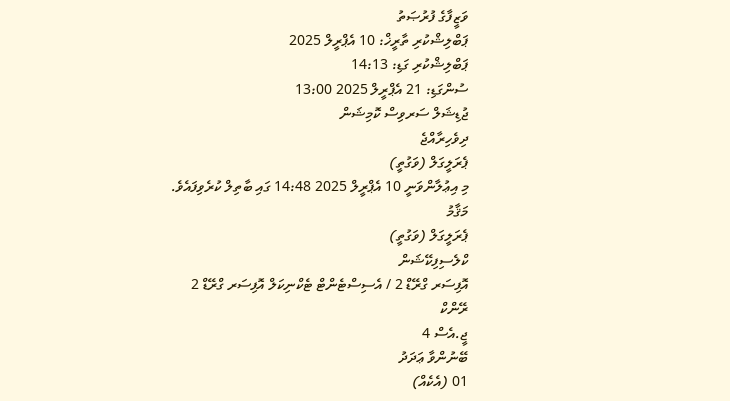ވަޒީފާގެ ފުރުޞަތު
ޕަބްލިޝްކުރި ތާރީޚް: 10 އެޕްރީލް 2025
ޕަބްލިޝްކުރި ގަޑި: 14:13
ސުންގަޑި: 21 އެޕްރީލް 2025 13:00
ޖުޑިޝަލް ސަރވިސް ކޮމިޝަން
ދިވެހިރާއްޖެ
ޕެރަލީގަލް (ވަގުތީ)
މި އިޢުލާންވަނީ 10 އެޕްރީލް 2025 14:48 ގައި ބާތިލް ކުރެވިފައެވެ.
މަޤާމު
ޕެރަލީގަލް (ވަގުތީ)
ކްލެސިފިކޭޝަން
އޮފިސަރ ގްރޭޑް 2 / އެސިސްޓެންޓް ޓެކްނިކަލް އޮފިސަރ ގްރޭޑް 2
ރޭންކް
ޖީ.އެސް 4
ބޭނުންވާ ޢަދަދު
01 (އެކެއް)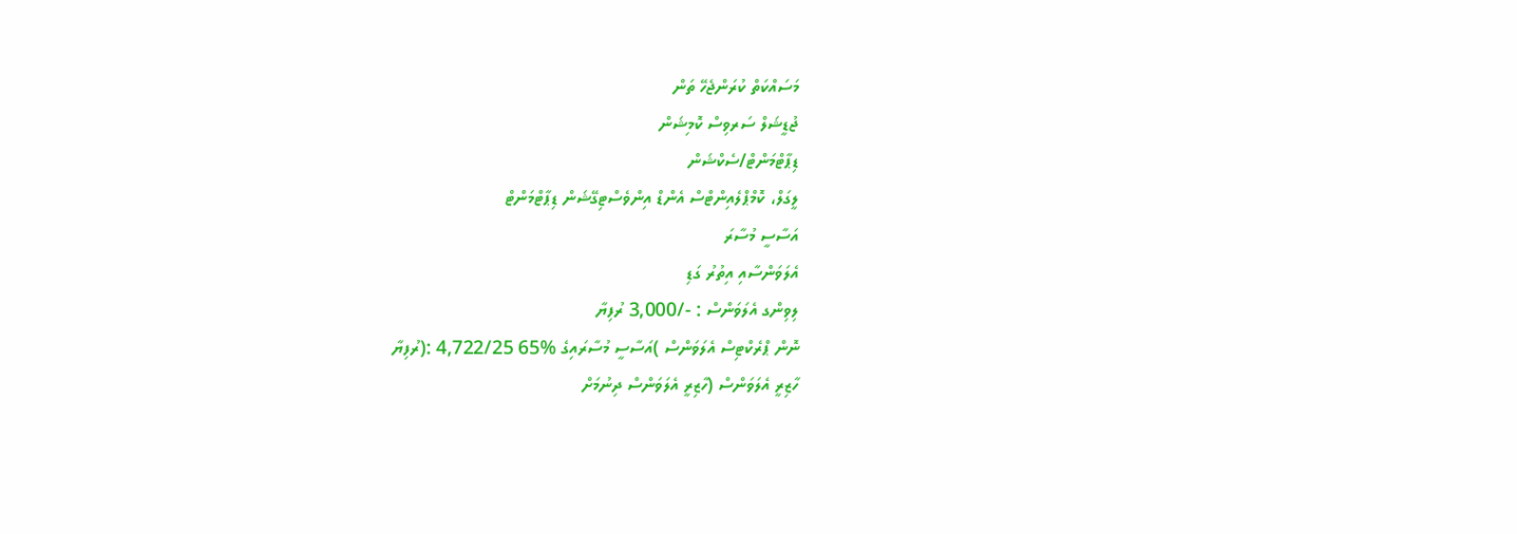މަސައްކަތް ކުރަންޖެހޭ ތަން
ޖުޑީޝަލް ސަރވިސް ކޮމިޝަން
ޑިޕާޓްމަންޓް/ސެކްޝަން
ލީގަލް، ކޮމްޕްލެއިންޓްސް އެންޑް އިންވެސްޓިގޭޝަން ޑިޕާޓްމަންޓް
އަސާސީ މުސާރަ
އެލަވަންސާއި އިތުރު ގަޑި
ލިވިންގ އެލަވަންސް : -/3,000 ރުފިޔާ
ނޮން ޕްރެކްޓިސް އެލަވަންސް )އަސާސީ މުސާރައިގެ %65 4,722/25 :(ރުފިޔާ
ހާޒިރީ އެލަވަންސް (ހާޒިރީ އެލަވަންސް ދިނުމަށް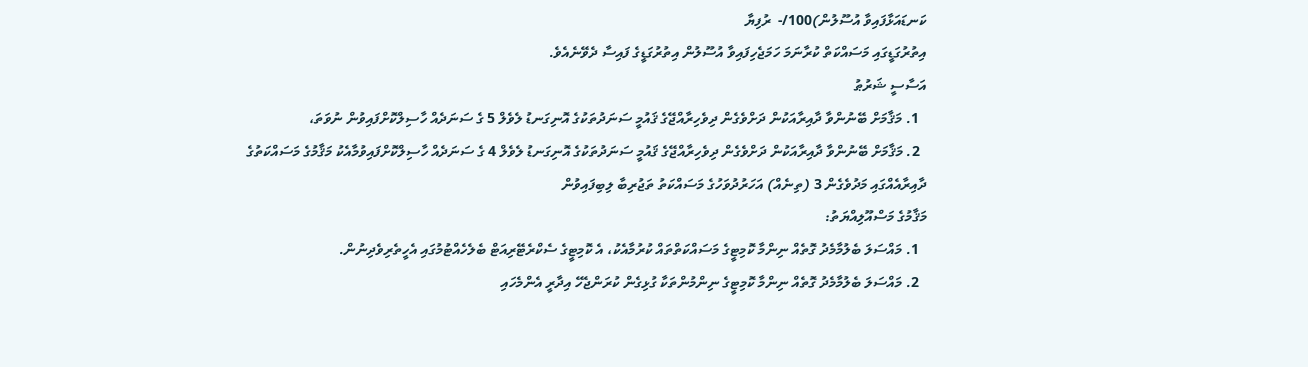ކަނޑައަޅާފައިވާ އުސޫލުން)100/-  ރުފިޔާ
އިތުރުގަޑީގައި މަސައްކަތް ކުރާނަމަ ހަމަޖެހިފައިވާ އުސޫލުން އިތުރުގަޑީގެ ފައިސާ ދެވޭނެއެވެ.
އަސާސީ ޝަރުޠު
  1. މަޤާމަށް ބޭނުންވާ ދާއިރާއަކުން ދަށްވެގެން ދިވެހިރާއްޖޭގެ ޤައުމީ ސަނަދުތަކުގެ އޮނިގަނޑު ލެވެލް 5 ގެ ސަނަދެއް ހާސިލްކޮށްފައިވުން ނުވަތަ،
  2. މަޤާމަށް ބޭނުންވާ ދާއިރާއަކުން ދަށްވެގެން ދިވެހިރާއްޖޭގެ ޤައުމީ ސަނަދުތަކުގެ އޮނިގަނޑު ލެވެލް 4 ގެ ސަނަދެއް ހާސިލްކޮށްފައިވުމާއެކު މަޤާމުގެ މަސައްކަތުގެ ދާއިރާއެއްގައި މަދުވެގެން 3 (ތިނެއް) އަހަރުދުވަހުގެ މަސައްކަތު ތަޖުރިބާ ލިބިފައިވުން
މަޤާމުގެ މަސްއޫލިއްޔަތު:
  1. މައްސަލަ ބެލުމާމެދު ގޮތެއް ނިންމާ ކޮމިޓީގެ މަސައްކަތްތައް ކުރުމާއެކު، އެ ކޮމިޓީގެ ސެކްރެޓޭރިއަޓް ބެލެހެއްޓުމުގައި އެހީތެރިވެދިނުން.
  2. މައްސަލަ ބެލުމާމެދު ގޮތެއް ނިންމާ ކޮމިޓީގެ ނިންމުންތަކާ ގުޅިގެން ކުރަންޖެހޭ އިދާރީ އެންމެހައި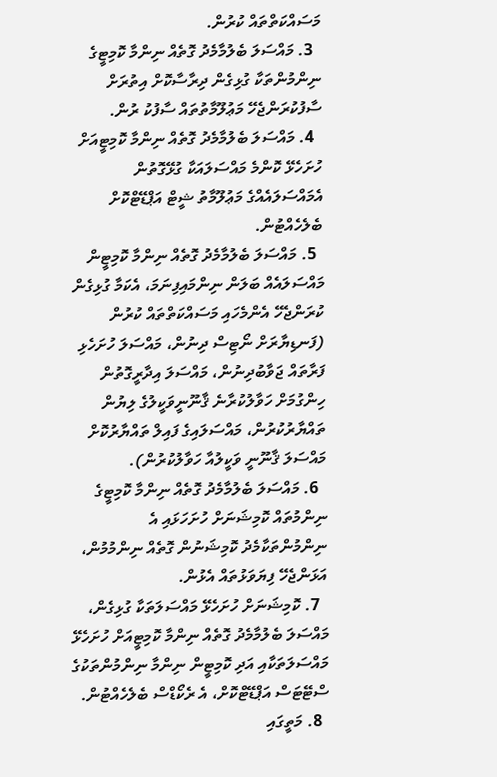މަސައްކަތްތައް ކުރުން.
  3. މައްސަލަ ބެލުމާމެދު ގޮތެއް ނިންމާ ކޮމިޓީގެ ނިންމުންތަކާ ގުޅިގެން ދިރާސާކޮށް އިތުރަށް ސާފުކުރަންޖެހޭ މަޢުލޫމާތުތައް ސާފުކު ރުން.
  4. މައްސަލަ ބެލުމާމެދު ގޮތެއް ނިންމާ ކޮމިޓީއަށް ހުށަހެޅޭ ކޮންމެ މައްސަލައަކާ ގުޅޭގޮތުން އެމައްސަލައެއްގެ މަޢުލޫމާތު ޝީޓް އަޕްޑޭޓްކޮށް ބެލެހެއްޓުން.
  5. މައްސަލަ ބެލުމާމެދު ގޮތެއް ނިންމާ ކޮމިޓީން މައްސަލައެއް ބަލަން ނިންމައިފިނަމަ، އެކަމާ ގުޅިގެން ކުރަންޖެހޭ އެންމެހައި މަސައްކަތްތައް ކުރުން (ފަނޑިޔާރަށް ނޯޓިސް ދިނުން، މައްސަލަ ހުށަހެޅި ފަރާތައް ޖަވާބުދިނުން، މައްސަލަ އިދާރީގޮތުން ހިންގުމަށް ހަވާލުކުރާނެ ޤާނޫނީވަކީލުގެ ލިޔުން ތައްޔާރުކުރުން، މައްސަލައިގެ ފައިލް ތައްޔާރުކޮށް މައްސަލަ ޤާނޫނީ ވަކީލުއާ ހަވާލުކުރުން).
  6. މައްސަލަ ބެލުމާމެދު ގޮތެއް ނިންމާ ކޮމިޓީގެ ނިންމުތައް ކޮމިޝަނަށް ހުށަހަޅައި އެ ނިންމުންތަކާމެދު ކޮމިޝަނުން ގޮތެއް ނިންމުމުން، އަޅަންޖެހޭ ފިޔަވަޅުތައް އެޅުން.
  7. ކޮމިޝަނަށް ހުށަހެޅޭ މައްސަލަތަކާ ގުޅިގެން، މައްސަލަ ބެލުމާމެދު ގޮތެއް ނިންމާ ކޮމިޓީއަށް ހުށަހެޅޭ މައްސަލަތަކާއި އަދި ކޮމިޓީން ނިންމާ ނިންމުންތަކުގެ ސްޓޭޓަސް އަޕްޑޭޓްކޮށް، އެ ރެކޯޑްސް ބެލެހެއްޓުން.
  8. މަތީގައި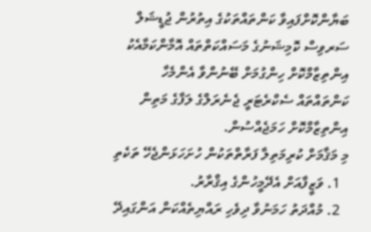ބަޔާންކޮށްފައިވާ ކަންތައްތަކުގެ އިތުރުން ޖުޑީޝަލް ސަރވިސް ކޮމިޝަނުގެ މަސައްކަތްތައް އޮމާންކަމާއެކު އިންތިޒާމްކޮށް ހިންގުމަށް ބޭނުންވާ އެންމެހާ ކަންތައްތައް ސެކްރެޓަރީ ޖެނެރަލްގެ ލަފާގެ މަތިން އިންތިޒާމްކޮށް ހަމަޖެއްސުން.
މި މަޤާމަށް ކުރިމަތިލާ ފަރާތްތަކުން ހުށަހަޅަންޖެހޭ ތަކެތި
  1. ވަޒީފާއަށް އެދޭމީހުންގެ އިޤްރާރު.
  2. މުއްދަތު ހަމަނުވާ ދިވެހި ރައްޔިތެއްކަން އަންގައިދޭ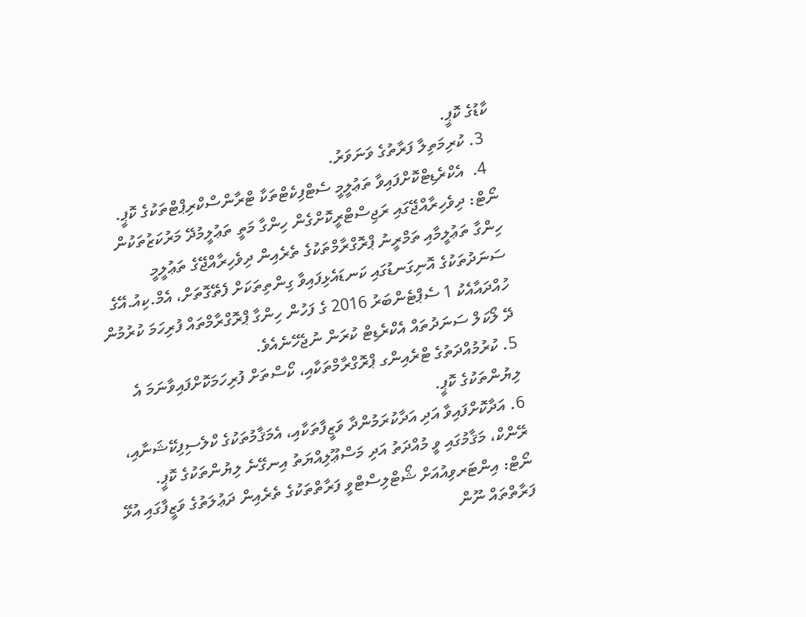ކާޑުގެ ކޮޕީ.
  3. ކުރިމަތިލާ ފަރާތުގެ ވަނަވަރު.
  4.  އެކްރެޑިޓްކޮށްފައިވާ ތަޢުލީމީ ސެޓްފިކެޓްތަކާ ޓްރާންސްކްރިޕްޓްތަކުގެ ކޮޕީ.
ނޯޓް: ދިވެހިރާއްޖޭގައި ރަޖިސްޓްރީކޮށްގެން ހިންގާ މަތީ ތަޢުލީމުދޭ މަރުކަޒުތަކުން ހިންގާ ތަޢުލީމާއި ތަމްރީނު ޕްރޮގްރާމްތަކުގެ ތެރެއިން ދިވެހިރާއްޖޭގެ ތަޢުލީމީ ސަނަދުތަކުގެ އޮނިގަނޑުގައި ކަނޑައެޅިފައިވާ ގިންތިތަކަށް ފެތޭގޮތަށް، އެމް.ކިއު.އޭގެ ހުއްދައާއެކު 1 ސެޕްޓެންބަރު 2016 ގެ ފަހުން ހިންގާ ޕްރޮގްރާމްތައް ފުރިހަމަ ކުރުމުން ދޭ ލޯކަލް ސަނަދުތައް އެކްރެޑިޓް ކުރަން ނުޖެހޭނެއެވެ.
5. ކުރުމުއްދަތުގެ ޓްރެއިންގ ޕްރޮގްރާމްތަކާއި، ކޯސްތަށް ފުރިހަމަކޮށްފައިވާނަމަ އެ ލިޔުންތަކުގެ ކޮޕީ.
6. އަދާކޮށްފައިވާ އަދި އަދާކުރަމުންދާ ވަޒީފާތަކާއި، އެމަޤާމުތަކުގެ ކްލެސިފިކޭޝަނާއި، ރޭންކް، މަޤާމުގައި ވީ މުއްދަތު އަދި މަސްޢޫލިއްޔަތު އިނގޭނެ ލިޔުންތަކުގެ ކޮޕީ.
ނޯޓް: އިންޓަރވިއުއަށް ޝޯޓްލިސްޓްވީ ފަރާތްތަކުގެ ތެރެއިން ދަޢުލަތުގެ ވަޒީފާގައި އުޅޭ ފަރާތްތައް ނޫން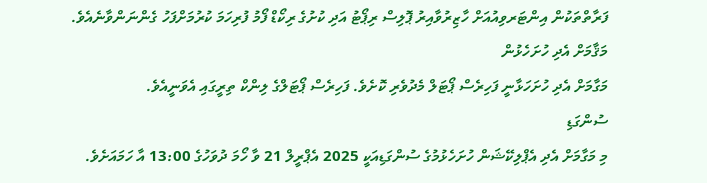ފަރާތްތަކުން އިންޓަރވިއުއަށް ހާޒިރުވާއިރު ޕޮލިސް ރިޕޯޓު އަދި ކުށުގެ ރިކޯޑް ފޯމު ފުރިހަމަ ކުރުމަށްފަހު ގެންނަންވާނެއެވެ.
މަޤާމަށް އެދި ހުށަހެޅުން
މަގާމަށް އެދި ހުށަހަޅާނީ ފަހިރެސް ޕޯޓަލް މެދުވެރި ކޮށެވެ. ފަހިރެސް ޕޯޓަލްގެ ލިންކް ތިރީގައި އެވަނީއެވެ.
ސުންގަޑި
މި މަގާމަށް އެދި އެޕްލިކޭޝަން ހުށަހެޅުމުގެ ސުންގަޑިއަކީ 2025 އެޕްރީލް 21 ވާ ހޯމަ ދުވަހުގެ 13:00 އާ ހަމައަށެވެ.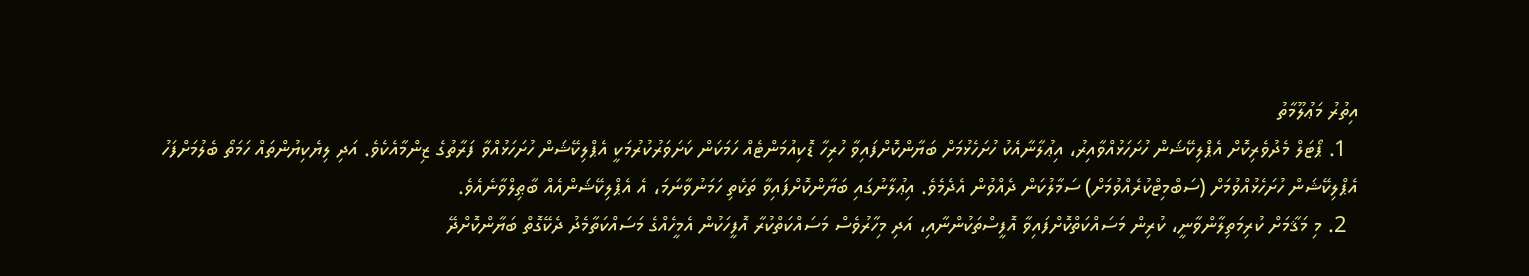އިތުރު މަޢުލޫމާތު
  1. ޕޯޓަލް މެދުވެރިކޮށް އެޕްލިކޭޝަން ހުށަހަޅުއްވާއިރު، އިޢުލާނާއެކު ހުށަހެޅުމަށް ބަޔާންކޮށްފައިވާ ހުރިހާ ޑޮކިއުމަންޓެއް ހަމަކަން ކަށަވަރުކުރުމަކީ އެޕްލިކޭޝަން ހުށަހަޅުއްވާ ފަރާތުގެ ޒިންމާއެކެވެ. އަދި ލިޔެކިޔުންތައް ހަމަތޯ ބެލުމަށްފަހު އެޕްލިކޭޝަން ހުށަހެޅުއްވުމަށް (ސަބްމިޓްކުރެއްވުމަށް) ސަމާލުކަން ދެއްވުން އެދެމެވެ. އިޢުލާނުގައި ބަޔާންކޮށްފައިވާ ތަކެތި ހަމަނުވާނަމަ، އެ އެޕްލިކޭޝަންއެއް ބާޠިލްވާނެއެވެ.
  2. މި މަޤާމަށް ކުރިމަތިލާންވާނީ، ކުރިން މަސައްކަތްކޮށްފައިވާ އޮފީސްތަކުންނާއި، އަދި މިހާރުވެސް މަސައްކަތްކުރާ އޮފީހަކުން އެމީހެއްގެ މަސައްކަތާމެދު ދެކޭގޮތް ބަޔާންކޮށްދޭ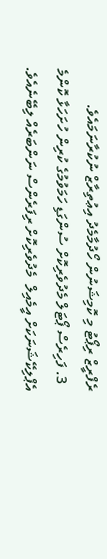ރެފްރީޒް ރިޕޯޓު މި ކޮމިޝަނުން ހޯދުމާމެދު އިޢުތިރާޒް ނުކުރާނަމައެވެ.
  3. ފަހިރެސް ޕޯޓަލް މެދުވެރިކޮށް ސުންގަޑި ހަމަވުމުގެ ކުރިން ހުށަހަޅާ ކޮންމެ އެޕްލިކޭޝަނަކަށް އީމެއިލް  މެދުވެރިކޮށް ރިފަރެންސް ނަންބަރެއް ލިބޭނެއެވެ.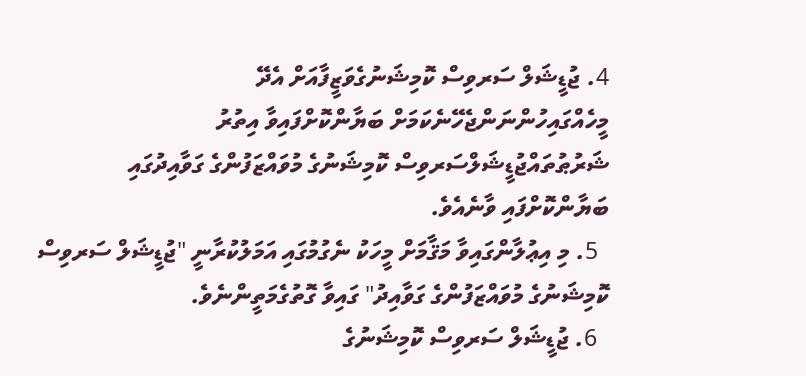4. ޖުޑީޝަލް ސަރވިސް ކޮމިޝަނުގެވަޒީފާއަށް އެދޭ މީހެއްގައިހުންނަންޖެހޭނެކަމަށް ބަޔާންކޮށްފައިވާ އިތުރު ޝަރުޠުތައްޖުޑީޝަލްސަރވިސް ކޮމިޝަނުގެ މުވައްޒަފުންގެ ގަވާއިދުގައި ބަޔާންކޮށްފައި ވާނެއެވެ.
  5. މި އިޢުލާންގައިވާ މަޤާމަށް މީހަކު ނެގުމުގައި އަމަލުކުރާނީ "ޖުޑީޝަލް ސަރވިސް ކޮމިޝަނުގެ މުވައްޒަފުންގެ ގަވާއިދު" ގައިވާ ގޮތުގެމަތީންނެވެ.
  6. ޖުޑީޝަލް ސަރވިސް ކޮމިޝަނުގެ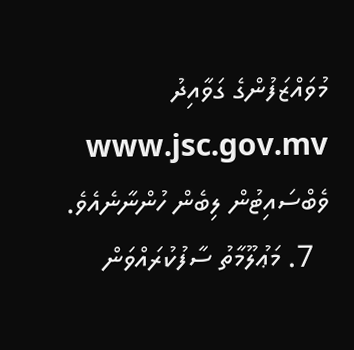މުވައްޒަފުންގެ ގަވާއިދު www.jsc.gov.mv ވެބްސައިޓުން ލިބެން ހުންނާނެއެވެ.
  7. މަޢުލޫމާތު ސާފުކުރައްވަން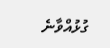ގުޅުއްވާނެ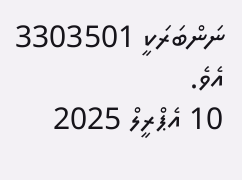ނަންބަރަކީ 3303501 އެވެ.
10 އެޕްރީލް 2025